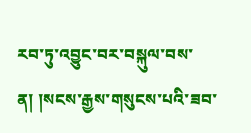རབ་ཏུ་འབྱུང་བར་བསྐུལ་བས་ན། །སངས་རྒྱས་གསུངས་པའི་ཟབ་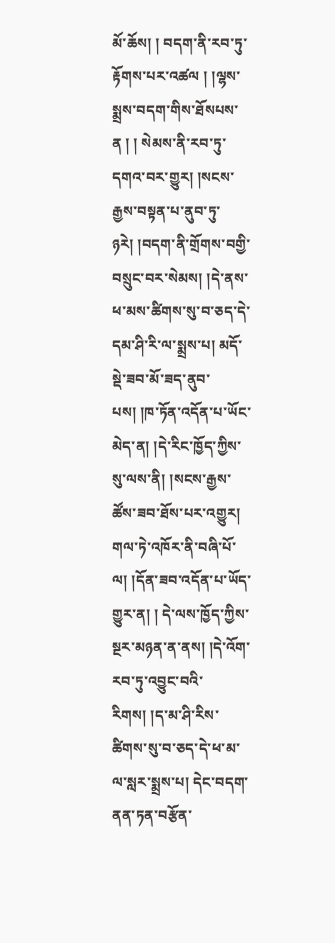མོ་ཆོས། ། བདག་ནི་རབ་ཏུ་རྟོགས་པར་འཚལ ། །ལྷས་སྨྲས་བདག་གིས་ཐོསཔས་ན ། ། སེམས་ནི་རབ་ཏུ་དགའ་བར་གྱུར། །སངས་རྒྱས་བསྟན་པ་ནུབ་ཏུ་ཉརེ། །བདག་ནི་གྲོགས་བགྱི་བསྲུང་བར་སེམས། །དེ་ནས་ཕ་མས་ཚིགས་སུ་བ་ཅད་དེ་དམ་ཤི་རི་ལ་སྨྲས་པ། མདོ་སྡེ་ཟབ་མོ་ཟད་ནུབ་པས། །ཁ་ཏོན་འདོན་པ་ཡོང་མེད་ན། །དེ་རིང་ཁྱོད་ཀྱིས་སུ་ལས་ནི། །སངས་རྒྱས་ཚོས་ཟབ་ཐོས་པར་འགྱུར། གལ་ཏེ་འཁོར་ནི་བཞི་པོ་ལ། །དོན་ཟབ་འདོན་པ་ཡོད་གྱུར་ན། ། དེ་ལས་ཁྱོད་ཀྱིས་སྔར་མཉན་ན་ནས། །དེ་འོག་རབ་ཏུ་འབྱུང་བའི་རིགས། །ད་མ་ཤི་རིས་ཚིགས་སུ་བ་ཅད་དེ་ཕ་མ་ལ་སླར་སྨྲས་པ། དེང་བདག་ནན་ཏན་བརྩོན་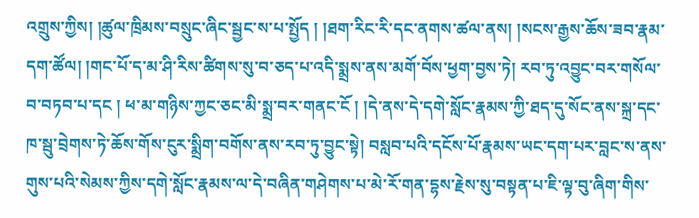འགྲུས་ཀྱིས། །ཚུལ་ཁྲིམས་བསྲུང་ཞིང་སྦྱང་ས་པ་སྤྱོད ། །ཐག་རིང་རི་དང་ནགས་ཚལ་ནས། །སངས་རྒྱས་ཆོས་ཟབ་རྣམ་དག་ཚོལ། །གང་པོ་ད་མ་ཤི་རིས་ཚིགས་སུ་བ་ཅད་པ་འདི་སྨྲས་ནས་མགོ་བོས་ཕྱག་བྱས་ཏེ། རབ་ཏུ་འབྱུང་བར་གསོལ་བ་བཏབ་པ་དང ། ཕ་མ་གཉིས་ཀྱང་ཅང་མི་སྨྲ་བར་གནང་ངོ ། །དེ་ནས་དེ་དགེ་སློང་རྣམས་ཀྱི་ཐད་དུ་སོང་ནས་སྐྲ་དང་ཁ་སྦུ་བྲེགས་ཏེ་ཆོས་གོས་ངུར་སྨྲིག་བགོས་ནས་རབ་ཏུ་བྱུང་སྟེ། བསླབ་པའི་དངོས་པོ་རྣམས་ཡང་དག་པར་བླང་ས་ནས་གུས་པའི་སེམས་ཀྱིས་དགེ་སློང་རྣམས་ལ་དེ་བཞིན་གཤེགས་པ་མེ་རོ་གན་དྷས་རྗེས་སུ་བསྟན་པ་ཇི་ལྟ་བུ་ཞིག་གིས་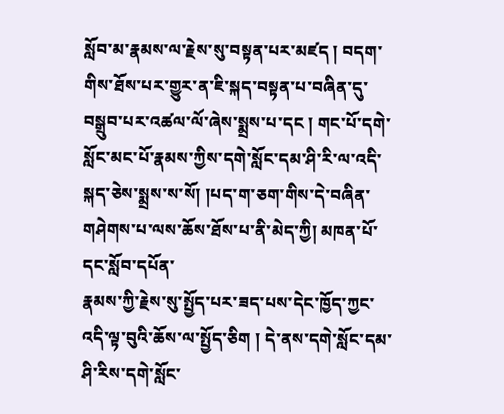སློབ་མ་རྣམས་ལ་རྗེས་སུ་བསྟན་པར་མཛད ། བདག་གིས་ཐོས་པར་གྱུར་ན་ཇི་སྐད་བསྟན་པ་བཞིན་དུ་བསྒྲུབ་པར་འཚལ་ལོ་ཞེས་སྨྲས་པ་དང ། གང་པོ་དགེ་སློང་མང་པོ་རྣམས་ཀྱིས་དགེ་སློང་དམ་ཤི་རི་ལ་འདི་སྐད་ཅེས་སྨྲས་ས་སོ། །པད་ག་ཅག་གིས་དེ་བཞིན་གཤེགས་པ་ལས་ཆོས་ཐོས་པ་ནི་མེད་ཀྱི། མཁན་པོ་དང་སློབ་དཔོན་
རྣམས་ཀྱི་རྗེས་སུ་སྤྱོད་པར་ཟད་པས་དེང་ཁྱོད་ཀྱང་འདི་ལྟ་བུའི་ཆོས་ལ་སྤྱོད་ཅིག ། དེ་ནས་དགེ་སློང་དམ་ཤི་རིས་དགེ་སློང་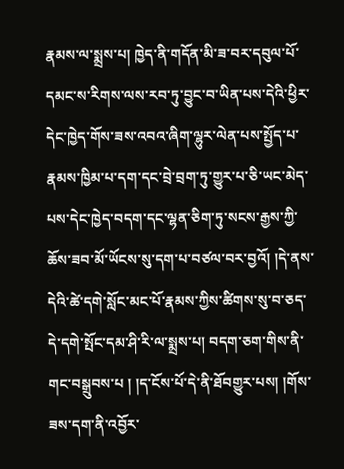རྣམས་ལ་སྨྲས་པ། ཁྱེད་ནི་གདོན་མི་ཟ་བར་དབུལ་པོ་དམང་ས་རིགས་ལས་རབ་ཏུ་བྱུང་བ་ཡིན་པས་དེའི་ཕྱིར་དེང་ཁྱེད་གོས་ཟས་འབའ་ཞིག་ལྷུར་ལེན་པས་སྤྱོད་པ་རྣམས་ཁྱིམ་པ་དག་དང་བྲེ་བྲག་ཏུ་གྱུར་པ་ཅི་ཡང་མེད་པས་དེང་ཁྱེད་བདག་དང་ལྷན་ཅིག་ཏུ་སངས་རྒྱས་ཀྱི་ཆོས་ཟབ་མོ་ཡོངས་སུ་དག་པ་བཙལ་བར་བྱའོ། །དེ་ནས་དེའི་ཚེ་དགེ་སློང་མང་པོ་རྣམས་ཀྱིས་ཚིགས་སུ་བ་ཅད་དེ་དགེ་སྤོང་དམ་ཤི་རི་ལ་སྨྲས་པ། བདག་ཅག་གིས་ནི་གང་བསྒྲུབས་པ ། །ད་ངོས་པོ་དེ་ནི་ཐོབགྱུར་པས། །གོས་ཟས་དག་ནི་འབྱོར་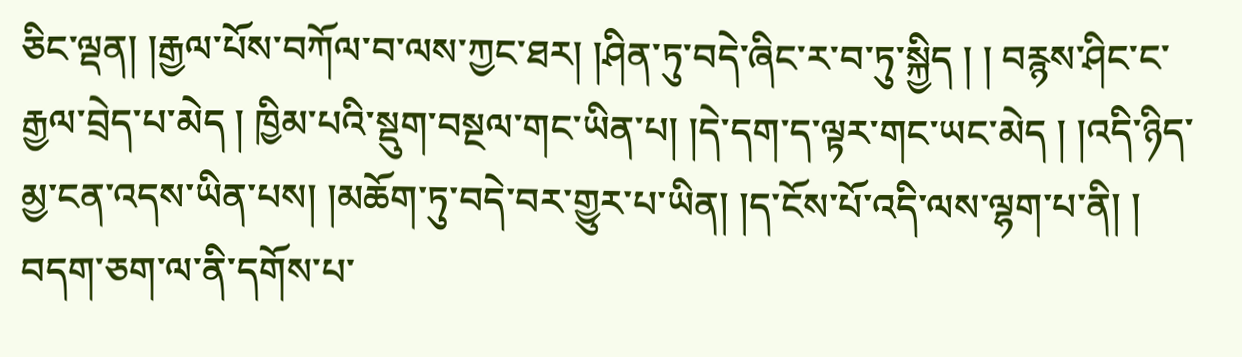ཅིང་ལྡན། །རྒྱལ་པོས་བཀོལ་བ་ལས་ཀྱང་ཐར། །ཤིན་ཏུ་བདེ་ཞིང་ར་བ་ཏུ་སྐྱིད ། ། བརྙས་ཤིང་ང་རྒྱལ་བྲེད་པ་མེད ། ཁྱིམ་པའི་སྡུག་བསྔལ་གང་ཡིན་པ། །དེ་དག་ད་ལྟར་གང་ཡང་མེད ། །འདི་ཉིད་མྱ་ངན་འདས་ཡིན་པས། །མཆོག་ཏུ་བདེ་བར་གྱུར་པ་ཡིན། །ད་ངོས་པོ་འདི་ལས་ལྷག་པ་ནི། ། བདག་ཅག་ལ་ནི་དགོས་པ་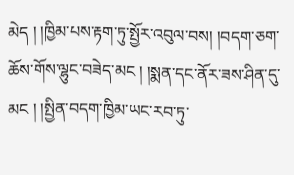མེད ། །ཁྱིམ་པས་རྟག་ཏུ་སྤྱོར་འབུལ་བས། །བདག་ཅག་ཆོས་གོས་ལྷུང་བཟེད་མང ། །སྨན་དང་ནོར་ཟས་ཤིན་དུ་མང ། །སྤྱིན་བདག་ཁྱིམ་ཡང་རབ་ཏུ་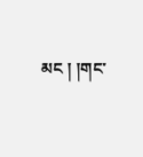མང ། །གང་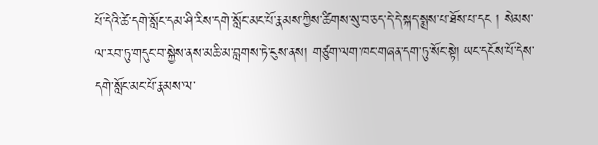པོ་དེའི་ཚེ་དགེ་སློང་དམ་ཤི་རིས་དགེ་སློང་མང་པོ་རྣམས་ཀྱིས་ཚིགས་སུ་བ་ཅད་དེ་དེ་སྐད་སྨྲས་པ་ཐོས་པ་དང ། སེམས་ལ་རབ་ཏུ་གདུང་བ་སྐྱེས་ནས་མཆི་མ་བླགས་ཏེ་ངུས་ནས། གཙུག་ལག་ཁང་གཞན་དག་ཏུ་སོང་སྟེ། ཡང་དངོས་པོ་དེས་དགེ་སློང་མང་པོ་རྣམས་ལ་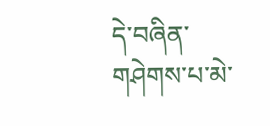དེ་བཞིན་གཤེགས་པ་མེ་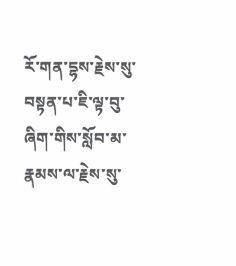རོ་གན་དྷས་རྗེས་སུ་བསྟན་པ་ཇི་ལྟ་བུ་ཞིག་གིས་སློབ་མ་རྣམས་ལ་རྗེས་སུ་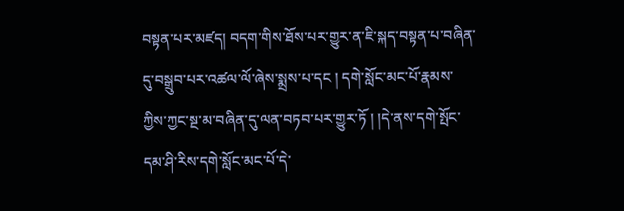བསྟན་པར་མཛད། བདག་གིས་ཐོས་པར་གྱུར་ན་ཇི་སྐད་བསྟན་པ་བཞིན་དུ་བསྒྲུབ་པར་འཚལ་ལོ་ཞེས་སྨྲས་པ་དང ། དགེ་སློང་མང་པོ་རྣམས་
ཀྱིས་ཀྱང་སྔ་མ་བཞིན་དུ་ལན་བཏབ་པར་གྱུར་ཏོ ། །དེ་ནས་དགེ་སྤོང་དམ་ཤི་རིས་དགེ་སློང་མང་པོ་དེ་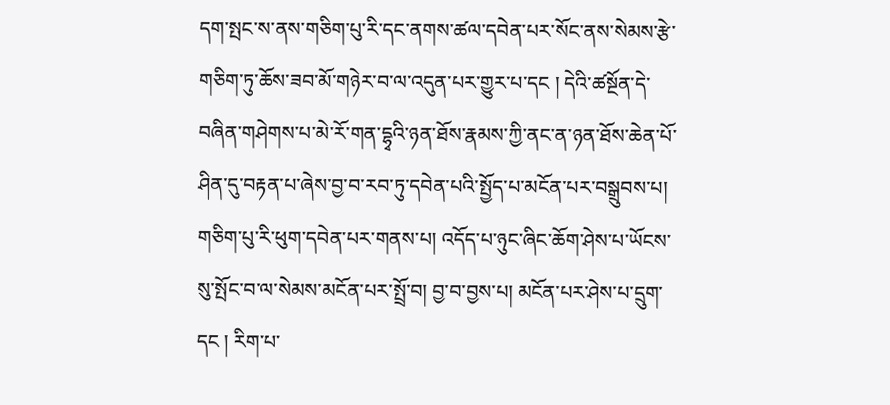དག་སྤང་ས་ནས་གཅིག་པུ་རི་དང་ནགས་ཚལ་དབེན་པར་སོང་ནས་སེམས་རྩེ་གཅིག་ཏུ་ཆོས་ཟབ་མོ་གཉེར་བ་ལ་འདུན་པར་གྱུར་པ་དང ། དེའི་ཚསྔོན་དེ་བཞིན་གཤེགས་པ་མེ་རོ་གན་དྷྭའི་ཉན་ཐོས་རྣམས་ཀྱི་ནང་ན་ཉན་ཐོས་ཆེན་པོ་ཤིན་དུ་བརྟན་པ་ཞེས་བྱ་བ་རབ་ཏུ་དབེན་པའི་སྤྱོད་པ་མངོན་པར་བསྒྲུབས་པ། གཅིག་པུ་རི་ཕུག་དབེན་པར་གནས་པ། འདོད་པ་ཉུང་ཞིང་ཆོག་ཤེས་པ་ཡོངས་སུ་སྤོང་བ་ལ་སེམས་མངོན་པར་སྤྲོ་བ། བྱ་བ་བྱས་པ། མངོན་པར་ཤེས་པ་དྲུག་དང ། རིག་པ་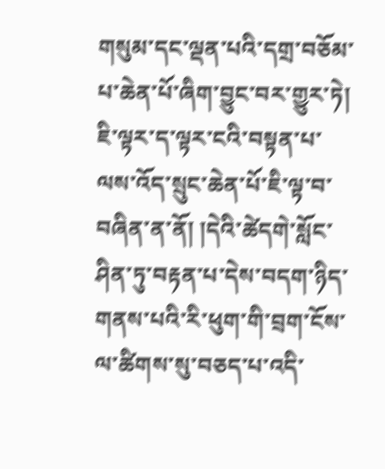གསུམ་དང་ལྡན་པའི་དགྲ་བཅོམ་པ་ཆེན་པོ་ཞིག་བྱུང་བར་གྱུར་ཏེ། ཇི་ལྟར་ད་ལྟར་ངའི་བསྟན་པ་ལས་འོད་སྲུང་ཆེན་པོ་ཇི་ལྟ་བ་བཞིན་ན་ནོ། །དེའི་ཚེདགེ་སློང་ཤིན་ཏུ་བརྟན་པ་དེས་བདག་ཉིད་གནས་པའི་རི་ཕུག་གི་བྲག་ངོས་ལ་ཚིགས་སུ་བཅད་པ་འདི་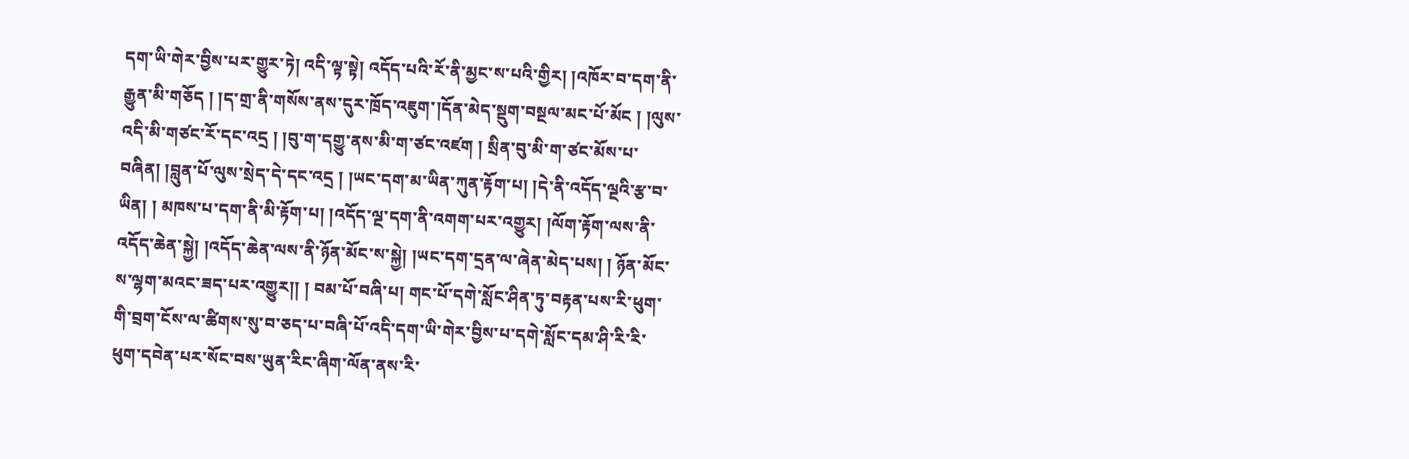དག་ཡི་གེར་བྱིས་པར་གྱུར་ཏེ། འདི་ལྟ་སྟེ། འདོད་པའི་རོ་ནི་མྱང་ས་པའི་གྱིར། །འཁོར་བ་དག་ནི་རྒྱུན་མི་གཅོད ། །ད་གྲ་ནི་གསོས་ནས་དུར་ཁྲོད་འཇུག་།དོན་མེད་སྡུག་བསྔལ་མང་པོ་མོང ། །ལུས་འདི་མི་གཙང་རོ་དང་འདྲ ། །བུ་ག་དགྱུ་ནས་མི་ག་ཙང་འཛག ། སྲིན་བུ་མི་ག་ཙང་མོས་པ་བཞིན། །བླུན་པོ་ལུས་སྲེད་དེ་དང་འདྲ ། །ཡང་དག་མ་ཡིན་ཀུན་རྟོག་པ། །དེ་ནི་འདོད་ལྔའི་རྩ་བ་ཡིན། ། མཁས་པ་དག་ནི་མི་རྟོག་པ། །འདོད་ལྔ་དག་ནི་འགག་པར་འགྱུར། །ལོག་རྟོག་ལས་ནི་འདོད་ཆེན་སྐྱེ། །འདོད་ཆེན་ལས་ནི་ཉོན་མོང་ས་སྐྱེ། །ཡང་དག་དྲན་ལ་ཞེན་མེད་པས། ། ཉོན་མོང་ས་ལྷག་མའང་ཟད་པར་འགྱུར།། ། བམ་པོ་བཞི་པ། གང་པོ་དགེ་སློང་ཤིན་ཏུ་བརྟན་པས་རི་ཕུག་གི་བྲག་ངོས་ལ་ཚིགས་སུ་བ་ཅད་པ་བཞི་པོ་འདི་དག་ཡི་གེར་བྱིས་པ་དགེ་སློང་དམ་ཤི་རི་རི་
ཕུག་དབེན་པར་སོང་བས་ཡུན་རིང་ཞིག་ལོན་ནས་རི་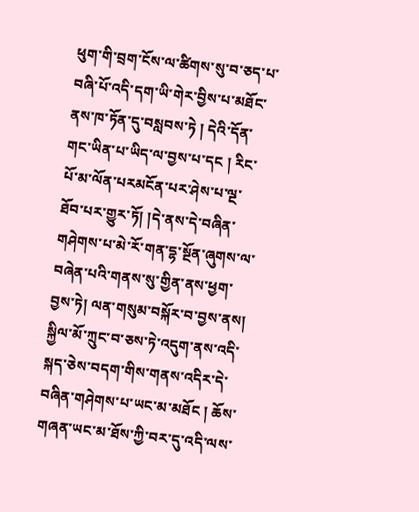ཕུག་གི་བྲག་ངོས་ལ་ཚིགས་སུ་བ་ཅད་པ་བཞི་པོ་འདི་དག་ཡི་གེར་བྱིས་པ་མཐོང་ནས་ཁ་ཏོན་དུ་བསླབས་ཏེ ། དེའི་དོན་གང་ཡིན་པ་ཡིད་ལ་བྱས་པ་དང ། རིང་པོ་མ་ལོན་པརམངོན་པར་ཤེས་པ་ལྔ་ཐོབ་པར་གྱུར་ཏོ། །དེ་ནས་དེ་བཞིན་གཤེགས་པ་མེ་རོ་གན་དྷ་སྔོན་ཞུགས་ལ་བཞེན་པའི་གནས་སུ་གྱིན་ནས་ཕྱག་བྱས་ཏེ། ལན་གསུམ་བསྐོར་བ་བྱས་ནས། སྐྱིལ་མོ་ཀྲུང་བ་ཅས་ཏེ་འདུག་ནས་འདི་སྐད་ཅེས་བདག་གིས་གནས་འདིར་དེ་བཞིན་གཤེགས་པ་ཡང་མ་མཐོང ། ཆོས་གཞན་ཡང་མ་ཐོས་ཀྱི་བར་དུ་འདི་ལས་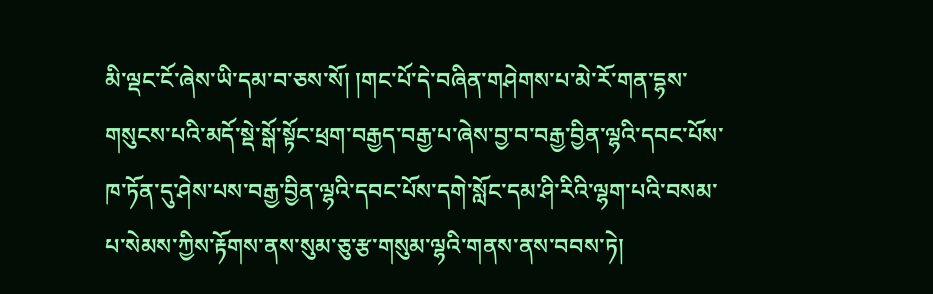མི་ལྡང་ངོ་ཞེས་ཡི་དམ་བ་ཅས་སོ། །གང་པོ་དེ་བཞིན་གཤེགས་པ་མེ་རོ་གན་དྷས་གསུངས་པའི་མདོ་སྡེ་སྒོ་སྟོང་ཕྲག་བརྒྱད་བརྒྱ་པ་ཞེས་བྱ་བ་བརྒྱ་བྱིན་ལྷའི་དབང་པོས་ཁ་ཏོན་དུ་ཤེས་པས་བརྒྱ་བྱིན་ལྷའི་དབང་པོས་དགེ་སློང་དམ་ཤི་རིའི་ལྷག་པའི་བསམ་པ་སེམས་ཀྱིས་རྟོགས་ནས་སུམ་ཅུ་རྩ་གསུམ་ལྷའི་གནས་ནས་བབས་ཏེ།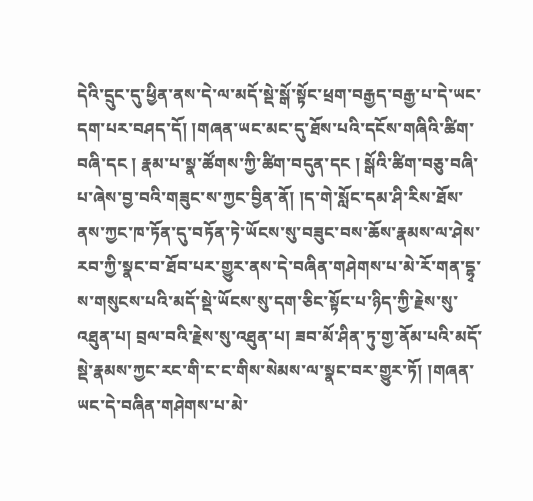དེའི་དྲུང་དུ་ཕྱིན་ནས་དེ་ལ་མདོ་སྡེ་སྒོ་སྟོང་ཕྲག་བརྒྱད་བརྒྱ་པ་དེ་ཡང་དག་པར་བཤད་དོ། །གཞན་ཡང་མང་དུ་ཐོས་པའི་དངོས་གཞིའི་ཚིག་བཞི་དང ། རྣམ་པ་སྣ་ཚོགས་ཀྱི་ཚིག་བདུན་དང ། སྒོའི་ཚིག་བཅུ་བཞི་པ་ཞེས་བྱ་བའི་གཟུང་ས་ཀྱང་བྱིན་ནོ། །ད་གེ་སློང་དམ་ཤི་རིས་ཐོས་ནས་ཀྱང་ཁ་ཏོན་དུ་བཏོན་ཏེ་ཡོངས་སུ་བཟུང་བས་ཆོས་རྣམས་ལ་ཤེས་རབ་ཀྱི་སྣང་བ་ཐོབ་པར་གྱུར་ནས་དེ་བཞིན་གཤེགས་པ་མེ་རོ་གན་དྷྭ་ས་གསུངས་པའི་མདོ་སྡེ་ཡོངས་སུ་དག་ཅིང་སྟོང་པ་ཉིད་ཀྱི་རྗེས་སུ་འཐུན་པ། བྲལ་བའི་རྗེས་སུ་འཐུན་པ། ཟབ་མོ་ཤིན་ཏུ་གྱ་ནོམ་པའི་མདོ་སྡེ་རྣམས་ཀྱང་རང་གི་ང་ང་གིས་སེམས་ལ་སྣང་བར་གྱུར་ཏོ། །གཞན་ཡང་དེ་བཞིན་གཤེགས་པ་མེ་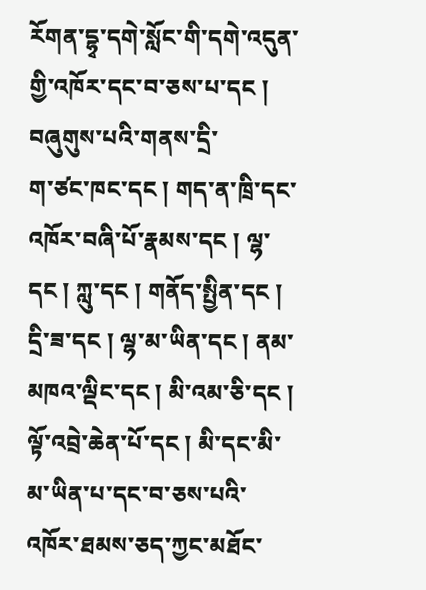རོགན་དྷྭ་དགེ་སློང་གི་དགེ་འདུན་གྱི་འཁོར་དང་བ་ཅས་པ་དང ། བཞུགུས་པའི་གནས་དྲི་
ག་ཙང་ཁང་དང ། གད་ན་ཁྲི་དང་འཁོར་བཞི་པོ་རྣམས་དང ། ལྷ་དང ། ཀླུ་དང ། གནོད་སྤྱིན་དང ། དྲི་ཟ་དང ། ལྷ་མ་ཡིན་དང ། ནམ་མཁའ་ལྡིང་དང ། མི་འམ་ཅི་དང ། ལྟོ་འབྲེ་ཆེན་པོ་དང ། མི་དང་མི་མ་ཡིན་པ་དང་བ་ཅས་པའི་འཁོར་ཐམས་ཅད་ཀྱང་མཐོང་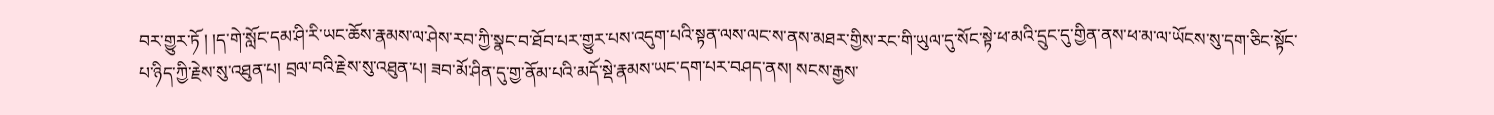བར་གྱུར་ཏོ ། །ད་གེ་སློང་དམ་ཤི་རི་ཡང་ཆོས་རྣམས་ལ་ཤེས་རབ་ཀྱི་སྣང་བ་ཐོབ་པར་གྱུར་པས་འདུག་པའི་སྟན་ལས་ལང་ས་ནས་མཐར་གྱིས་རང་གི་ཡུལ་དུ་སོང་སྟེ་ཕ་མའི་དྲུང་དུ་གྱིན་ནས་ཕ་མ་ལ་ཡོངས་སུ་དག་ཅིང་སྟོང་པ་ཉིད་ཀྱི་རྗེས་སུ་འཐུན་པ། བྲལ་བའི་རྗེས་སུ་འཐུན་པ། ཟབ་མོ་ཤིན་དུ་གྱ་ནོམ་པའི་མདོ་སྡེ་རྣམས་ཡང་དག་པར་བཤད་ནས། སངས་རྒྱས་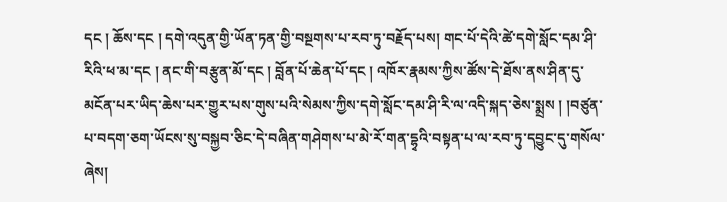དང ། ཆོས་དང ། དགེ་འདུན་གྱི་ཡོན་ཏན་གྱི་བསྔགས་པ་རབ་ཏུ་བརྗོད་པས། གང་པོ་དེའི་ཚེ་དགེ་སློང་དམ་ཤི་རིའི་ཕ་མ་དང ། ནང་གི་བརྩུན་མོ་དང ། བློན་པོ་ཆེན་པོ་དང ། འཁོར་རྣམས་ཀྱིས་ཚོས་དེ་ཐོས་ནས་ཤིན་དུ་མངོན་པར་ཡིད་ཆེས་པར་གྱུར་པས་གུས་པའི་སེམས་ཀྱིས་དགེ་སློང་དམ་ཤི་རི་ལ་འདི་སྐད་ཅེས་སྨྲས ། །བཙུན་པ་བདག་ཅག་ཡོངས་སུ་བསྐྱབ་ཅིང་དེ་བཞིན་གཤེགས་པ་མེ་རོ་གན་དྷྭའི་བསྟན་པ་ལ་རབ་ཏུ་དབྱུང་དུ་གསོལ་ཞེས།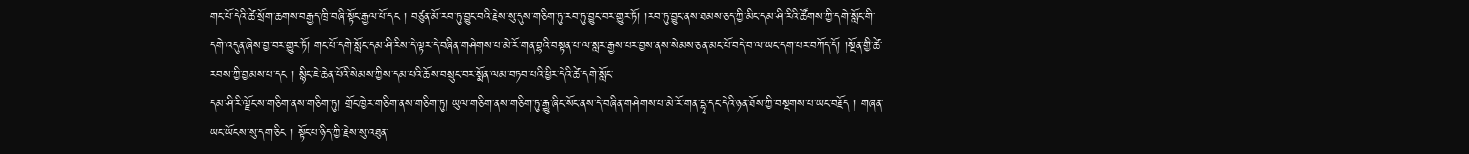གང་པོ་དེའི་ཚེ་སྲོག་ཆགས་བརྒྱད་ཁྲི་བཞི་སྟོང་རྒྱལ་པོ་དང ། བཙུན་མོ་རབ་ཏུ་བྱུང་བའི་རྗེས་སུ་དུས་གཅིག་ཏུ་རབ་ཏུ་བྱུང་བར་གྱུར་ཏོ། །རབ་ཏུ་བྱུང་ནས་ཐམས་ཅད་ཀྱི་མིང་དམ་ཤི་རིའི་ཚོགས་ཀྱི་དགེ་སློང་གི་དགེ་འདུན་ཞེས་བྱ་བར་གྱུར་ཏོ། གང་པོ་དགེ་སློང་དམ་ཤི་རིས་དེ་ལྟར་དེ་བཞིན་གཤེགས་པ་མེ་རོ་གན་བྷའི་བསྟན་པ་ལ་སླར་རྒྱས་པར་བྱས་ནས་སེམས་ཅན་མང་པོ་བདེ་བ་ལ་ཡང་དག་པར་བཀོད་དོ། །སྔོན་གྱི་ཚེ་རབས་ཀྱི་བྱམས་པ་དང ། སྙིང་ཇེ་ཆེན་པོའི་སེམས་ཀྱིས་དམ་པའི་ཆོས་བསྲུང་བར་སྨོན་ལམ་བཏབ་པའི་ཕྱིར་དེའི་ཚེ་དགེ་སློང་
དམ་ཤི་རི་ལྗོང་ས་གཅིག་ནས་གཅིག་ཏུ། གྲོང་ཁྱེར་གཅིག་ནས་གཅིག་ཏུ། ཡུལ་གཅིག་ནས་གཅིག་ཏུ་རྒྱུ་ཞིང་སོང་ནས་དེ་བཞིན་གཤེགས་པ་མེ་རོ་གན་དྷྭ་དང་དེའི་ཉན་ཐོས་ཀྱི་བསྔགས་པ་ཡང་བརྗོད ། གཞན་ཡང་ཡོངས་སུ་དག་ཅིང ། སྟོང་པ་ཉིད་ཀྱི་རྗེས་སུ་འཐུན་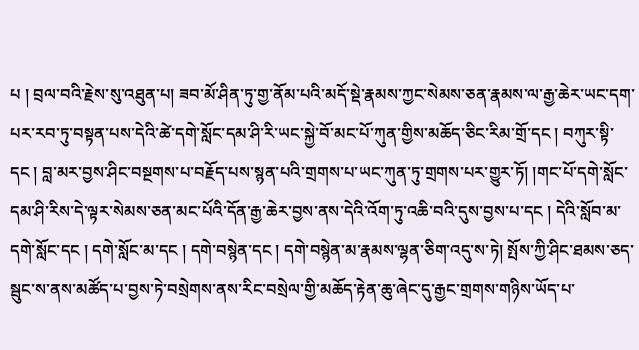པ ། བྲལ་བའི་རྗེས་སུ་འཐུན་པ། ཟབ་མོ་ཤིན་ཏུ་གྱ་ནོམ་པའི་མདོ་སྡེ་རྣམས་ཀྱང་སེམས་ཅན་རྣམས་ལ་རྒྱ་ཆེར་ཡང་དག་པར་རབ་ཏུ་བསྟན་པས་དེའི་ཚེ་དགེ་སློང་དམ་ཤི་རི་ཡང་སྐྱེ་བོ་མང་པོ་ཀུན་གྱིས་མཆོད་ཅིང་རིམ་གྲོ་དང ། བཀུར་སྟི་དང ། བླ་མར་བྱས་ཤིང་བསྔགས་པ་བརྗོད་པས་སྙན་པའི་གྲགས་པ་ཡང་ཀུན་ཏུ་གྲགས་པར་གྱུར་ཏོ། །གང་པོ་དགེ་སློང་དམ་ཤི་རིས་དེ་ལྟར་སེམས་ཅན་མང་པོའི་དོན་རྒྱ་ཆེར་བྱས་ནས་དེའི་འོག་ཏུ་འཆི་བའི་དུས་བྱས་པ་དང ། དེའི་སློབ་མ་དགེ་སློང་དང ། དགེ་སློང་མ་དང ། དགེ་བསྙེན་དང ། དགེ་བསྙེན་མ་རྣམས་ལྷན་ཅིག་འདུ་ས་ཏེ། སྤོས་ཀྱི་ཤིང་ཐམས་ཅད་སྦུང་ས་ནས་མཚོད་པ་བྱས་ཏེ་བསྲེགས་ནས་རིང་བསྲེལ་གྱི་མཆོད་རྟེན་ཆུ་ཞེང་དུ་རྒྱང་གྲགས་གཉིས་ཡོད་པ་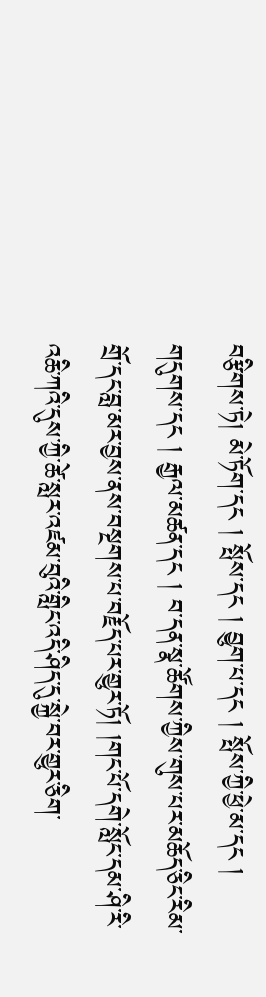བརྩིགས་ཏེ། མེ་ཏོག་དང ། སྤོས་དང ། བྱུག་པ་དང ། སྤོས་ཀྱི་ཕྱེ་མ་དང ། གདུགས་དང ། རྒྱལ་མཚན་དང ། བ་དན་སྣ་ཚོགས་ཀྱིས་གུས་པར་མཆོད་ཅིང་རིམ་གྲོ་དང་བླ་མར་བྱས་ནས་བསྔགས་པ་བརྗོད་པར་གྱུར་ཏོ། །གང་པོ་དགེ་སློང་དམ་ཤི་རི་འཆི་ཀའི་དུས་ཀྱི་ཚེ་སླར་འཛམ་བུའི་གླིང་འདི་ཤིད་དུ་སྐྱེ་བར་གྱུར་ཅིག་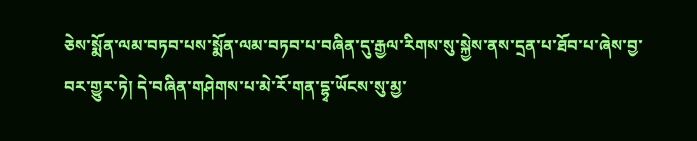ཅེས་སྨོན་ལམ་བཏབ་པས་སྨོན་ལམ་བཏབ་པ་བཞིན་དུ་རྒྱལ་རིགས་སུ་སྐྱེས་ནས་དྲན་པ་ཐོབ་པ་ཞེས་བྱ་བར་གྱུར་ཏེ། དེ་བཞིན་གཤེགས་པ་མེ་རོ་གན་དྷྭ་ཡོངས་སུ་མྱ་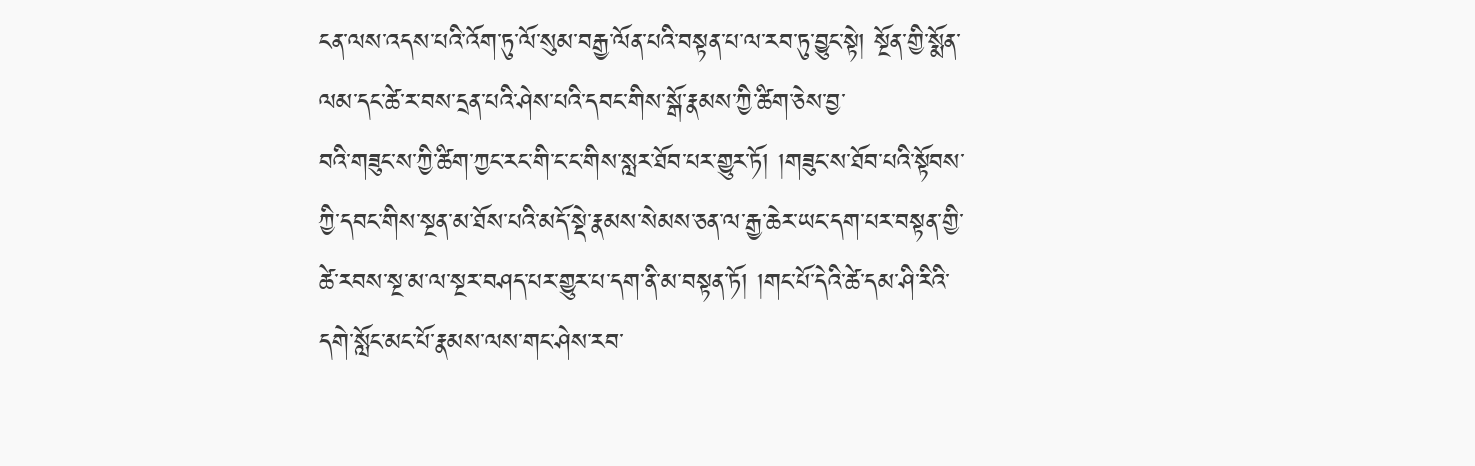ངན་ལས་འདས་པའི་འོག་ཏུ་ལོ་སུམ་བརྒྱ་ལོན་པའི་བསྟན་པ་ལ་རབ་ཏུ་བྱུང་སྟེ། སྔོན་གྱི་སྨོན་ལམ་དང་ཚེ་ར་བས་དྲན་པའི་ཤེས་པའི་དབང་གིས་སྒོ་རྣམས་ཀྱི་ཚིག་ཅེས་བྱ་
བའི་གཟུང་ས་ཀྱི་ཚིག་ཀྱང་རང་གི་ང་ང་གིས་སླར་ཐོབ་པར་གྱུར་ཏོ། །གཟུང་ས་ཐོབ་པའི་སྟོབས་ཀྱི་དབང་གིས་སྔན་མ་ཐོས་པའི་མདོ་སྡེ་རྣམས་སེམས་ཅན་ལ་རྒྱ་ཆེར་ཡང་དག་པར་བསྟན་གྱི་ཚེ་རབས་སྔ་མ་ལ་སྔར་བཤད་པར་གྱུར་པ་དག་ནི་མ་བསྟན་ཏོ། །གང་པོ་དེའི་ཚེ་དམ་ཤི་རིའི་དགེ་སློང་མང་པོ་རྣམས་ལས་གང་ཤེས་རབ་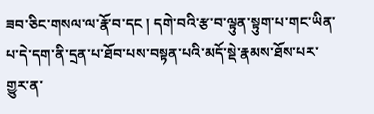ཟབ་ཅིང་གསལ་ལ་རྣོ་བ་དང ། དགེ་བའི་རྩ་བ་ལྟུན་སྟུག་པ་གང་ཡིན་པ་དེ་དག་ནི་དྲན་པ་ཐོབ་པས་བསྟན་པའི་མདོ་སྡེ་རྣམས་ཐོས་པར་གྱུར་ན་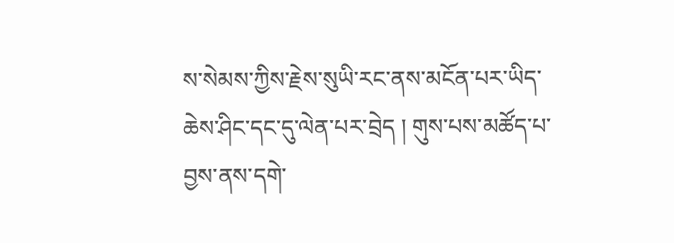ས་སེམས་ཀྱིས་རྗེས་སུཡི་རང་ནས་མངོན་པར་ཡིད་ཆེས་ཤིང་དང་དུ་ལེན་པར་བྲེད ། གུས་པས་མཚོད་པ་བྱས་ནས་དགེ་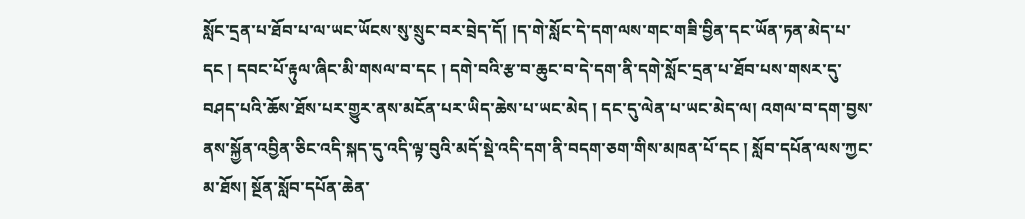སློང་དྲན་པ་ཐོབ་པ་ལ་ཡང་ཡོངས་སུ་སྲུང་བར་བྲེད་དོ། །ད་གེ་སློང་དེ་དག་ལས་གང་གཟི་བྱིན་དང་ཡོན་ཏན་མེད་པ་དང ། དབང་པོ་རྟུལ་ཞིང་མི་གསལ་བ་དང ། དགེ་བའི་རྩ་བ་ཆུང་བ་དེ་དག་ནི་དགེ་སློང་དྲན་པ་ཐོབ་པས་གསར་དུ་བཤད་པའི་ཆོས་ཐོས་པར་གྱུར་ནས་མངོན་པར་ཡིད་ཆེས་པ་ཡང་མེད ། དང་དུ་ལེན་པ་ཡང་མེད་ལ། འགལ་བ་དག་བྱས་ནས་སྐྱོན་འབྱིན་ཅིང་འདི་སྐད་དུ་འདི་ལྟ་བུའི་མདོ་སྡེ་འདི་དག་ནི་བདག་ཅག་གིས་མཁན་པོ་དང ། སློབ་དཔོན་ལས་ཀྱང་མ་ཐོས། སྔོན་སློབ་དཔོན་ཆེན་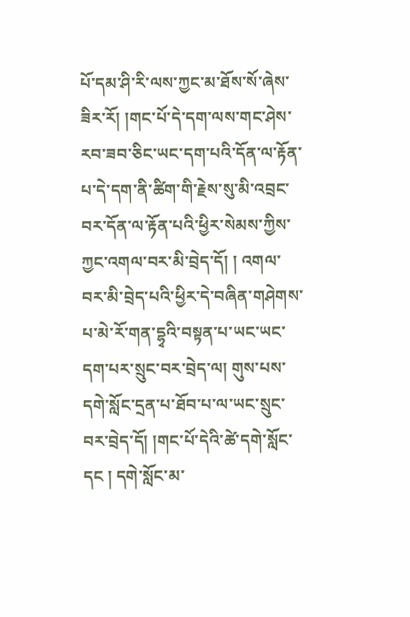པོ་དམ་ཤི་རི་ལས་ཀྱང་མ་ཐོས་སོ་ཞེས་ཟིར་རོ། །གང་པོ་དེ་དག་ལས་གང་ཤེས་རབ་ཟབ་ཅིང་ཡང་དག་པའི་དོན་ལ་རྟོན་པ་དེ་དག་ནི་ཚིག་གི་རྗེས་སུ་མི་འབྲང་བར་དོན་ལ་རྟོན་པའི་ཕྱིར་སེམས་ཀྱིས་ཀྱང་འགལ་བར་མི་བྲེད་དོ། ། འགལ་བར་མི་བྲེད་པའི་ཕྱིར་དེ་བཞིན་གཤེགས་པ་མེ་རོ་གན་དྷྭའི་བསྟན་པ་ཡང་ཡང་དག་པར་སྲུང་བར་བྲེད་ལ། གུས་པས་དགེ་སློང་དྲན་པ་ཐོབ་པ་ལ་ཡང་སྲུང་བར་བྲེད་དོ། །གང་པོ་དེའི་ཚེ་དགེ་སློང་དང ། དགེ་སློང་མ་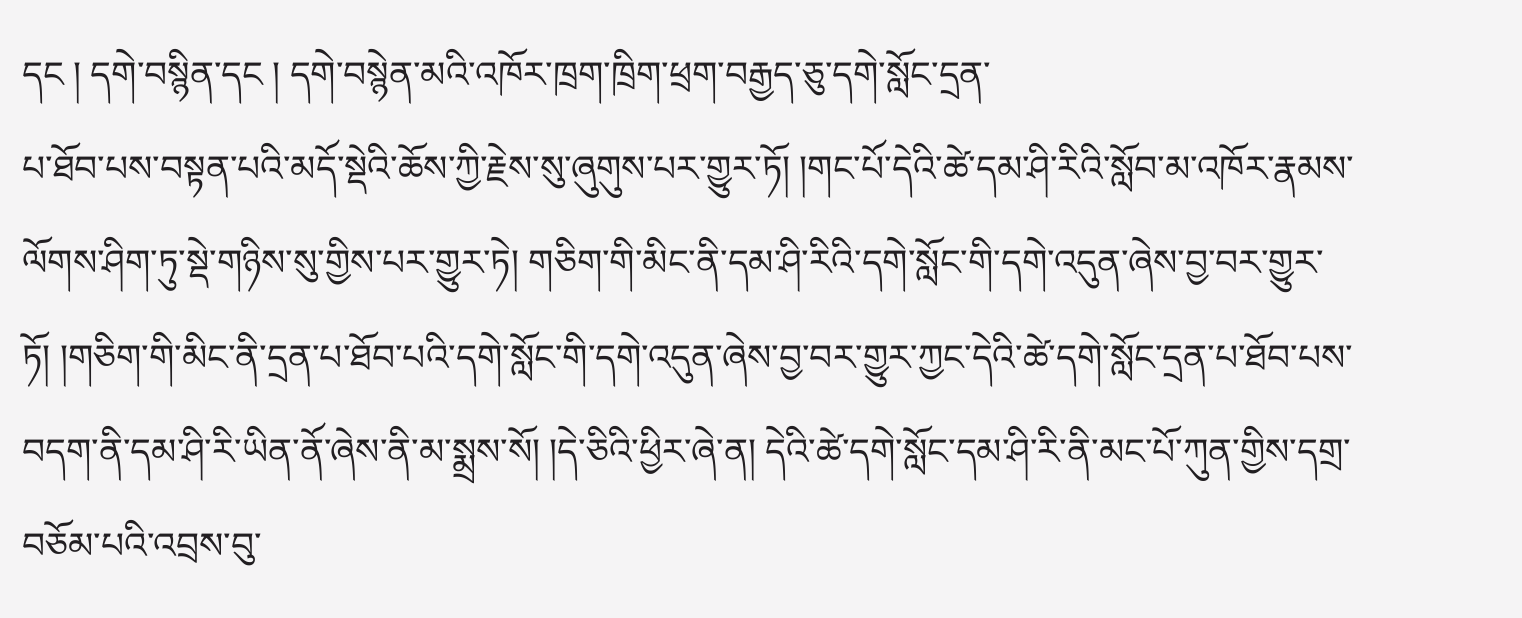དང ། དགེ་བསྙིན་དང ། དགེ་བསྙེན་མའི་འཁོར་ཁྲག་ཁྲིག་ཕྲག་བརྒྱད་ཅུ་དགེ་སློང་དྲན་
པ་ཐོབ་པས་བསྟན་པའི་མདོ་སྡེའི་ཆོས་ཀྱི་རྗེས་སུ་ཞུགུས་པར་གྱུར་ཏོ། །གང་པོ་དེའི་ཚེ་དམ་ཤི་རིའི་སློབ་མ་འཁོར་རྣམས་ལོགས་ཤིག་ཏུ་སྡེ་གཉིས་སུ་གྱིས་པར་གྱུར་ཏེ། གཅིག་གི་མིང་ནི་དམ་ཤི་རིའི་དགེ་སློང་གི་དགེ་འདུན་ཞེས་བྱ་བར་གྱུར་ཏོ། །གཅིག་གི་མིང་ནི་དྲན་པ་ཐོབ་པའི་དགེ་སློང་གི་དགེ་འདུན་ཞེས་བྱ་བར་གྱུར་ཀྱང་དེའི་ཚེ་དགེ་སློང་དྲན་པ་ཐོབ་པས་བདག་ནི་དམ་ཤི་རི་ཡིན་ནོ་ཞེས་ནི་མ་སྨྲས་སོ། །དེ་ཅིའི་ཕྱིར་ཞེ་ན། དེའི་ཚེ་དགེ་སློང་དམ་ཤི་རི་ནི་མང་པོ་ཀུན་གྱིས་དགྲ་བཅོམ་པའི་འབྲས་བུ་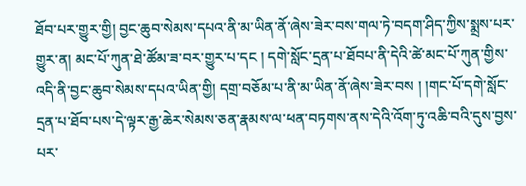ཐོབ་པར་གྱུར་གྱི། བྱང་ཆུབ་སེམས་དཔའ་ནི་མ་ཡིན་ནོ་ཞེས་ཟེར་བས་གལ་ཏེ་བདག་ཤིད་ཀྱིས་སྨྲས་པར་གྱུར་ན། མང་པོ་ཀུན་ཐེ་ཚོམ་ཟ་བར་གྱུར་པ་དང ། དགེ་སློང་དྲན་པ་ཐོབཔ་ནི་དེའི་ཚེ་མང་པོ་ཀུན་གྱིས་འདི་ནི་བྱང་ཆུབ་སེམས་དཔའ་ཡིན་གྱི། དགྲ་བཅོམ་པ་ནི་མ་ཡིན་ནོ་ཞེས་ཟེར་བས ། །གང་པོ་དགེ་སློང་དྲན་པ་ཐོབ་པས་དེ་ལྟར་རྒྱ་ཆེར་སེམས་ཅན་རྣམས་ལ་ཕན་བཏགས་ནས་དེའི་འོག་ཏུ་འཆི་བའི་དུས་བྱས་པར་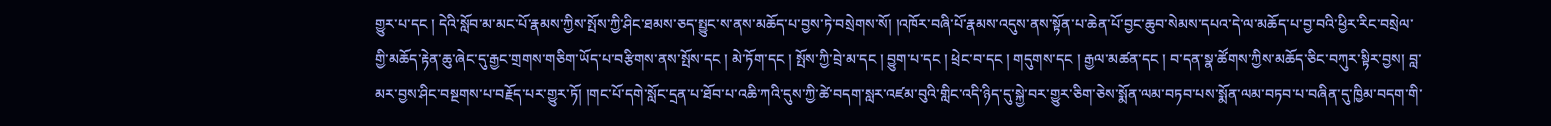གྱུར་པ་དང ། དེའི་སློབ་མ་མང་པོ་རྣམས་ཀྱིས་སྤོས་ཀྱི་ཤིང་ཐམས་ཅད་སྤྱུང་ས་ནས་མཆོད་པ་བྱས་ཏེ་བསྲེགས་སོ། །འཁོར་བཞི་པོ་རྣམས་འདུས་ནས་སྟོན་པ་ཆེན་པོ་བྱང་ཆུབ་སེམས་དཔའ་དེ་ལ་མཆོད་པ་བྱ་བའི་ཕྱིར་རིང་བསྲེལ་གྱི་མཆོད་རྟེན་ཆུ་ཞེང་དུ་རྒྱང་གྲགས་གཅིག་ཡོད་པ་བརྩིགས་ནས་སྤོས་དང ། མེ་ཏོག་དང ། སྤོས་ཀྱི་བྲེ་མ་དང ། བྱུག་པ་དང ། ཕྲེང་བ་དང ། གདུགས་དང ། རྒྱལ་མཚན་དང ། བ་དན་སྣ་ཚོགས་ཀྱིས་མཆོད་ཅིང་བཀུར་སྟིར་བྱས། བླ་མར་བྱས་ཤིང་བསྔགས་པ་བརྗོད་པར་གྱུར་ཏོ། །གང་པོ་དགེ་སློང་དྲན་པ་ཐོབ་པ་འཆི་ཀའི་དུས་ཀྱི་ཚེ་བདག་སླར་འཛམ་བུའི་གླིང་འདི་ཉིད་དུ་སྐྱེ་བར་གྱུར་ཅིག་ཅེས་སྨོན་ལམ་བཏབ་པས་སྨོན་ལམ་བཏབ་པ་བཞིན་དུ་ཁྱིམ་བདག་གི་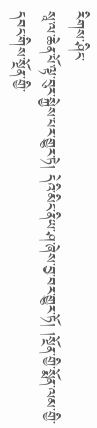རིགས་ཤིང་
སཱ་ལ་ཆེན་པོ་ལྟ་བུར་སྐྱེས་པར་གྱུར་ཏེ། དེའི་མིང་ནིཡ་ཤ་ཞེས་བྱ་བར་གྱུར་ཏོ། །སྔོན་གྱི་སྨོན་ལམ་གྱི་དབང་གིས་སྔོན་གྱི་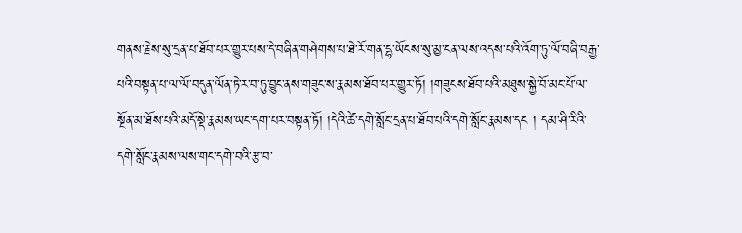གནས་རྗེས་སུ་དྲན་པ་ཐོབ་པར་གྱུར་པས་དེ་བཞིན་གཤེགས་པ་ཐེ་རོ་གན་དྷ་ཡོངས་སུ་མྱ་ངན་ལས་འདས་པའི་འོག་ཏུ་ལོ་བཞི་བརྒྱ་པའི་བསྟན་པ་ལ་ལོ་བདུན་ལོན་ཏེ་ར་བ་ཏུ་བྱུང་ནས་གཟུང་ས་རྣམས་ཐོབ་པར་གྱུར་ཏོ། །གཟུངས་ཐོབ་པའི་མཐུས་སྐྱེ་བོ་མང་པོ་ལ་སྔོན་མ་ཐོས་པའི་མདོ་སྡེ་རྣམས་ཡང་དག་པར་བསྟན་ཏོ། །དེའི་ཚེ་དགེ་སློང་དྲན་པ་ཐོབ་པའི་དགེ་སློང་རྣམས་དང ། དམ་ཤི་རིའི་དགེ་སློང་རྣམས་ལས་གང་དགེ་བའི་རྩ་བ་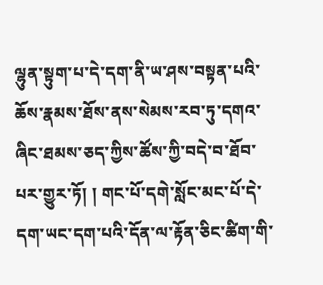ལྷུན་སྟུག་པ་དེ་དག་ནི་ཡ་ཤས་བསྟན་པའི་ཆོས་རྣམས་ཐོས་ནས་སེམས་རབ་ཏུ་དགའ་ཞིང་ཐམས་ཅད་ཀྱིས་ཚོས་ཀྱི་བདེ་བ་ཐོབ་པར་གྱུར་ཏོ། ། གང་པོ་དགེ་སློང་མང་པོ་དེ་དག་ཡང་དག་པའི་དོན་ལ་རྟོན་ཅིང་ཚིག་གི་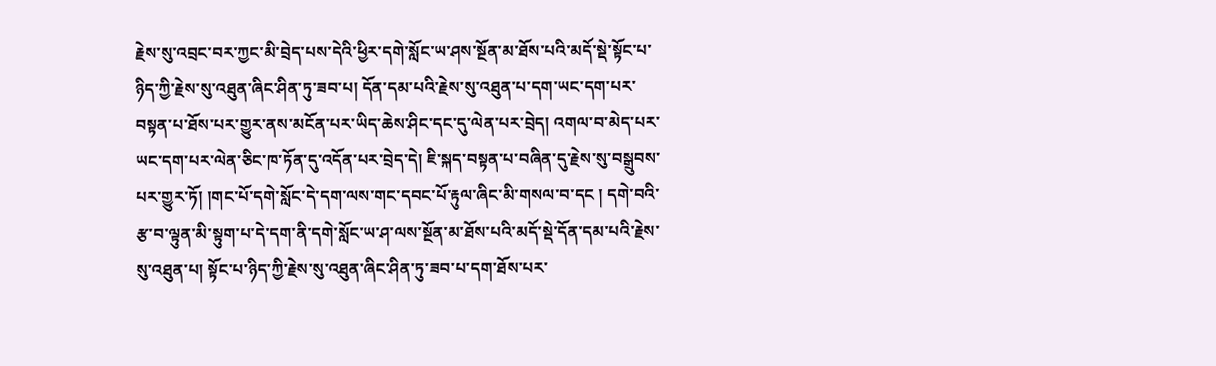རྗེས་སུ་འབྲང་བར་ཀྱང་མི་བྲེད་པས་དེའི་ཕྱིར་དགེ་སློང་ཡ་ཤས་སྔོན་མ་ཐོས་པའི་མདོ་སྡེ་སྟོང་པ་ཉིད་ཀྱི་རྗེས་སུ་འཐུན་ཞིང་ཤིན་ཏུ་ཟབ་པ། དོན་དམ་པའི་རྗེས་སུ་འཐུན་པ་དག་ཡང་དག་པར་བསྟན་པ་ཐོས་པར་གྱུར་ནས་མངོན་པར་ཡིད་ཆེས་ཤིང་དང་དུ་ལེན་པར་བྲེད། འགལ་བ་མེད་པར་ཡང་དག་པར་ལེན་ཅིང་ཁ་ཏོན་དུ་འདོན་པར་བྲེད་དེ། ཇི་སྐད་བསྟན་པ་བཞིན་དུ་རྗེས་སུ་བསྒྲུབས་པར་གྱུར་ཏོ། །གང་པོ་དགེ་སློང་དེ་དག་ལས་གང་དབང་པོ་རྟུལ་ཞིང་མི་གསལ་བ་དང ། དགེ་བའི་རྩ་བ་ལྟུན་མི་སྟུག་པ་དེ་དག་ནི་དགེ་སློང་ཡ་ཤ་ལས་སྔོན་མ་ཐོས་པའི་མདོ་སྡེ་དོན་དམ་པའི་རྗེས་སུ་འཐུན་པ། སྟོང་པ་ཉིད་ཀྱི་རྗེས་སུ་འཐུན་ཞིང་ཤིན་ཏུ་ཟབ་པ་དག་ཐོས་པར་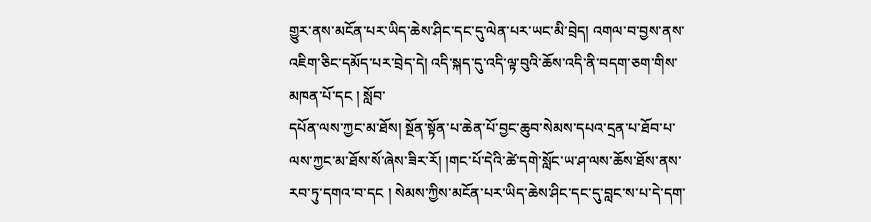གྱུར་ནས་མངོན་པར་ཡིད་ཆེས་ཤིང་དང་དུ་ལེན་པར་ཡང་མི་བྲེད། འགལ་བ་བྱས་ནས་འཇིག་ཅིང་དམོད་པར་བྲེད་དེ། འདི་སྐད་དུ་འདི་ལྟ་བུའི་ཆོས་འདི་ནི་བདག་ཅག་གིས་མཁན་པོ་དང ། སློབ་
དཔོན་ལས་ཀྱང་མ་ཐོས། སྔོན་སྟོན་པ་ཆེན་པོ་བྱང་ཆུབ་སེམས་དཔའ་དྲན་པ་ཐོབ་པ་ལས་ཀྱང་མ་ཐོས་སོ་ཞེས་ཟིར་རོ། །གང་པོ་དེའི་ཚེ་དགེ་སློང་ཡ་ཤ་ལས་ཆོས་ཐོས་ནས་རབ་ཏུ་དགའ་བ་དང ། སེམས་ཀྱིས་མངོན་པར་ཡིད་ཆེས་ཤིང་དང་དུ་བླང་ས་པ་དེ་དག་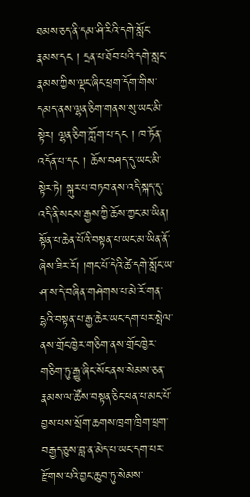ཐམས་ཅད་ནི་དམ་ཤི་རིའི་དགེ་སློང་རྣམས་དང ། དྲན་པ་ཐོབ་པའི་དགེ་སླང་རྣམས་ཀྱིས་ལྡང་ཞིང་ཕྲག་དོག་གིས་དམད་ནས་ལྷན་ཅིག་གནས་སུ་ཡང་མི་སྟེར། ལྷན་ཅིག་ཀློག་པ་དང ། ཁ་ཏོན་འདོན་པ་དང ། ཆོས་བཤད་དུ་ཡང་མི་སྟེར་ཏེ། སྐུར་པ་བཏབ་ནས་འདི་སྐད་དུ་འདི་ནི་སངས་རྒྱས་ཀྱི་ཆོས་ཀྱང་མ་ཡིན། སྟོན་པ་ཆེན་པོའི་བསྟན་པ་ཡང་མ་ཡིན་ནོ་ཞེས་ཟིར་རོ། །གང་པོ་དེའི་ཚེ་དགེ་སློང་ཡ་ཤ་ས་དེ་བཞིན་གཤེགས་པ་མེ་རོ་གན་དྷའི་བསྟན་པ་རྒྱ་ཆེར་ཡང་དག་པར་སྤེལ་ནས་གྲོང་ཁྱེར་གཅིག་ནས་གྲོང་ཁྱེར་གཅིག་ཏུ་རྒྱུ་ཞིང་སོང་ནས་སེམས་ཅན་རྣམས་ལ་ཚོས་བསྟན་ཅིང་ཕན་པ་མང་པོ་བྱས་པས་སྲོག་ཆགས་ཁྲག་ཁྲིག་ཕྲག་བརྒྱད་ཅུས་བླ་ན་མེད་པ་ཡང་དག་པར་རྫོགས་པའི་བྱང་ཆུབ་ཏུ་སེམས་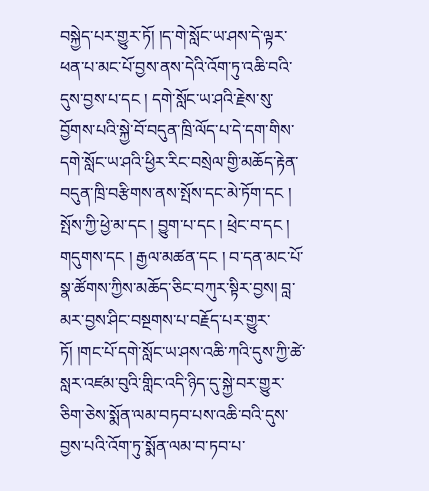བསྐྱེད་པར་གྱུར་ཏོ། །ད་གེ་སློང་ཡ་ཤས་དེ་ལྟར་ཕན་པ་མང་པོ་བྱས་ནས་དེའི་འོག་ཏུ་འཆི་བའི་དུས་བྱས་པ་དང ། དགེ་སློང་ཡ་ཤའི་རྗེས་སུ་བྱོགས་པའི་སྐྱེ་བོ་བདུན་ཁྲི་ལོད་པ་དེ་དག་གིས་དགེ་སློང་ཡ་ཤའི་ཕྱིར་རིང་བསྲེལ་གྱི་མཆོད་རྟེན་བདུན་ཁྲི་བརྩིགས་ནས་སྤོས་དང་མེ་ཏོག་དང ། སྤོས་ཀྱི་ཕྱེ་མ་དང ། བྱུག་པ་དང ། ཕྲེང་བ་དང ། གདུགས་དང ། རྒྱལ་མཚན་དང ། བ་དན་མང་པོ་སྣ་ཚོགས་ཀྱིས་མཆོད་ཅིང་བཀུར་སྟིར་བྱས། བླ་མར་བྱས་ཤིང་བསྔགས་པ་བརྗོད་པར་གྱུར་ཏོ། །གང་པོ་དགེ་སློང་ཡ་ཤས་འཆི་ཀའི་དུས་ཀྱི་ཚེ་སླར་འཛམ་བུའི་གླིང་འདི་ཉིད་དུ་སྐྱེ་བར་གྱུར་ཅིག་ཅེས་སྨོན་ལམ་བཏབ་པས་འཆི་བའི་དུས་བྱས་པའི་འོག་ཏུ་སྨོན་ལམ་བ་ཏབ་པ་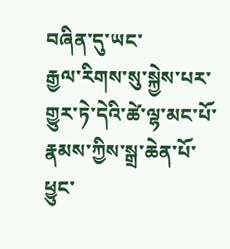བཞིན་དུ་ཡང་
རྒྱལ་རིགས་སུ་སྐྱེས་པར་གྱུར་ཏེ་དེའི་ཚེ་ལྷ་མང་པོ་རྣམས་ཀྱིས་སྒྲ་ཆེན་པོ་ཕྱུང་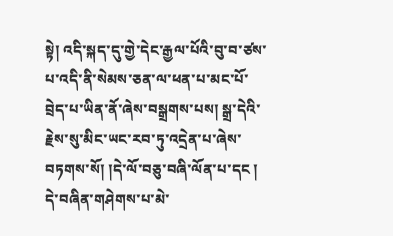སྟེ། འདི་སྐད་དུ་གྱེ་དེང་རྒྱལ་པོའི་བུ་བ་ཙས་པ་འདི་ནི་སེམས་ཅན་ལ་ཕན་པ་མང་པོ་བྲེད་པ་ཡིན་ནོ་ཞེས་བསྒྲགས་པས། སྒྲ་དེའི་རྗེས་སུ་མིང་ཡང་རབ་ཏུ་འདྲེན་པ་ཞེས་བཏགས་སོ། །དེ་ལོ་བཅུ་བཞི་ལོན་པ་དང ། དེ་བཞིན་གཤེགས་པ་མེ་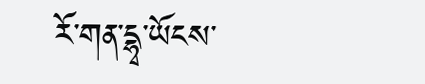རོ་གན་དྷྭ་ཡོངས་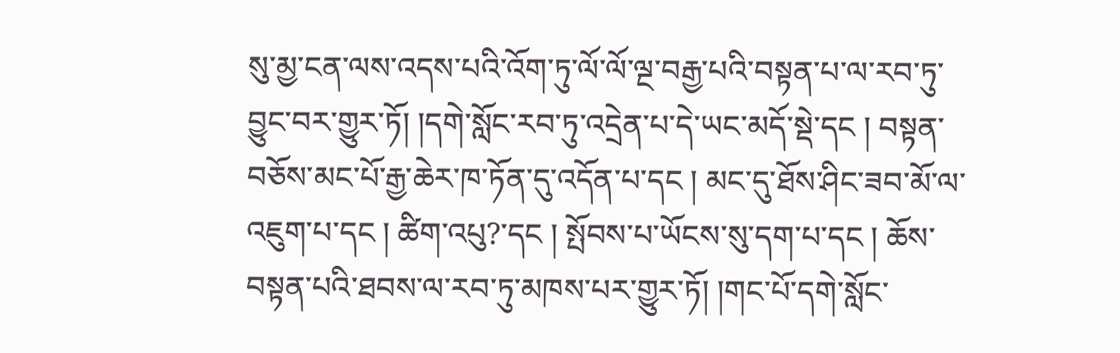སུ་མྱ་ངན་ལས་འདས་པའི་འོག་ཏུ་ལོ་ལོ་ལྔ་བརྒྱ་པའི་བསྟན་པ་ལ་རབ་ཏུ་བྱུང་བར་གྱུར་ཏོ། །དགེ་སློང་རབ་ཏུ་འདྲེན་པ་དེ་ཡང་མདོ་སྡེ་དང ། བསྟན་བཅོས་མང་པོ་རྒྱ་ཆེར་ཁ་ཏོན་དུ་འདོན་པ་དང ། མང་དུ་ཐོས་ཤིང་ཟབ་མོ་ལ་འཇུག་པ་དང ། ཚིག་འཔུ?་དང ། སྤོབས་པ་ཡོངས་སུ་དག་པ་དང ། ཆོས་བསྟན་པའི་ཐབས་ལ་རབ་ཏུ་མཁས་པར་གྱུར་ཏོ། །གང་པོ་དགེ་སློང་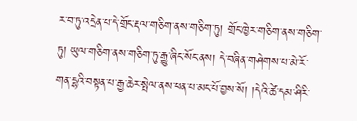ར་བ་ཏུ་འདྲེན་པ་དེ་གྲོང་རྡལ་གཅིག་ནས་གཅིག་ཏུ། གྲོང་ཁྱེར་གཅིག་ནས་གཅིག་ཏུ། ཡུལ་གཅིག་ནས་གཅིག་ཏུ་རྒྱུ་ཞིང་སོང་ནས། དེ་བཞིན་གཤེགས་པ་མེ་རོ་གན་དྷའི་བསྟན་པ་རྒྱ་ཆེར་སྤེལ་ནས་ཕན་པ་མང་པོ་བྱས་སོ། །དེའི་ཚེ་དམ་ཤིརི་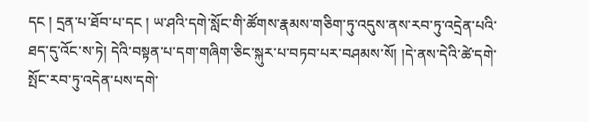དང ། དྲན་པ་ཐོབ་པ་དང ། ཡ་ཤའི་དགེ་སློང་གི་ཚོགས་རྣམས་གཅིག་ཏུ་འདུས་ནས་རབ་ཏུ་འདྲེན་པའི་ཐད་དུ་འོང་ས་ཏེ། དེའི་བསྟན་པ་དག་གཞིག་ཅིང་སྐུར་པ་བཏབ་པར་བཤམས་སོ། །དེ་ནས་དེའི་ཚེ་དགེ་སྤོང་རབ་ཏུ་འདེན་པས་དགེ་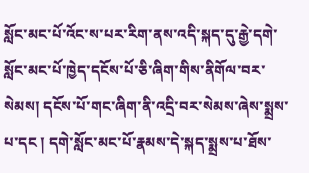སློང་མང་པོ་འོང་ས་པར་རིག་ནས་འདི་སྐད་དུ་རྒྱེ་དགེ་སློང་མང་པོ་ཁྱེད་དངོས་པོ་ཅི་ཞིག་གིས་ནིགོལ་བར་སེམས། དངོས་པོ་གང་ཞིག་ནི་འདྲི་བར་སེམས་ཞེས་སྨྲས་པ་དང ། དགེ་སློང་མང་པོ་རྣམས་དེ་སྐད་སྨྲས་པ་ཐོས་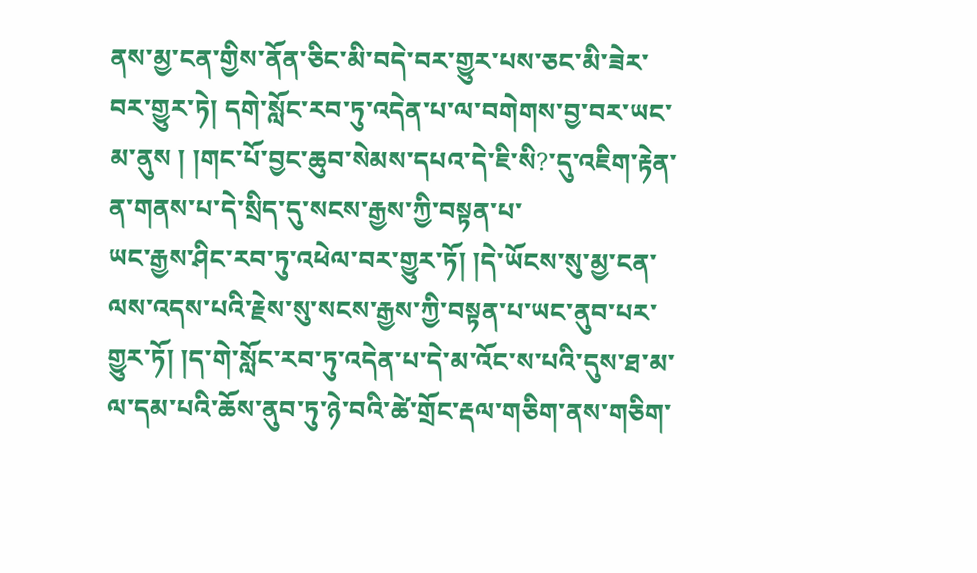ནས་མྱ་ངན་གྱིས་ནོན་ཅིང་མི་བདེ་བར་གྱུར་པས་ཅང་མི་ཟེར་བར་གྱུར་ཏེ། དགེ་སློང་རབ་ཏུ་འདེན་པ་ལ་བགེགས་བྱ་བར་ཡང་མ་ནུས ། །གང་པོ་བྱང་ཆུབ་སེམས་དཔའ་དེ་ཇི་སི?་དུ་འཇིག་རྟེན་ན་གནས་པ་དེ་སྲིད་དུ་སངས་རྒྱས་ཀྱི་བསྟན་པ་
ཡང་རྒྱས་ཤིང་རབ་ཏུ་འཕེལ་བར་གྱུར་ཏོ། །དེ་ཡོངས་སུ་མྱ་ངན་ལས་འདས་པའི་རྗེས་སུ་སངས་རྒྱས་ཀྱི་བསྟན་པ་ཡང་ནུབ་པར་གྱུར་ཏོ། །ད་གེ་སློང་རབ་ཏུ་འདེན་པ་དེ་མ་འོང་ས་པའི་དུས་ཐ་མ་ལ་དམ་པའི་ཆོས་ནུབ་ཏུ་ཉེ་བའི་ཚེ་གྲོང་རྡལ་གཅིག་ནས་གཅིག་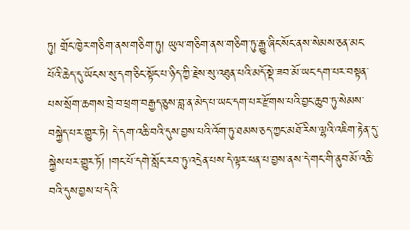ཏུ། གྲོང་ཁྱེར་གཅིག་ནས་གཅིག་ཏུ། ཡུལ་གཅིག་ནས་གཅིག་ཏུ་རྒྱུ་ཞིང་སོང་ནས་སེམས་ཅན་མང་པོའི་ཆེད་དུ་ཡོངས་སུ་དག་ཅིང་སྟོང་པ་ཉིད་ཀྱི་རྗེས་སུ་འཐུན་པའི་མདོ་སྡེ་ཟབ་མོ་ཡང་དག་པར་བསྟན་པས་སྲོག་ཆགས་བྲེ་བ་ཕྲག་བརྒྱད་ཅུས་བླ་ན་མེད་པ་ཡང་དག་པར་རྫོགས་པའི་བྱང་ཆུབ་ཏུ་སེམས་བསྐྱེད་པར་གྱུར་ཏེ། དེ་དག་འཆི་བའི་དུས་བྱས་པའི་འོག་ཏུ་ཐམས་ཅད་ཀྱང་མཐོ་རིས་ལྷའི་འཇིག་རྟེན་དུ་སྐྱེས་པར་གྱུར་ཏོ། །གང་པོ་དགེ་སློང་རབ་ཏུ་འདྲེན་པས་དེ་ལྟར་ཕན་པ་བྱས་ནས་དེ་གང་གི་ནུབ་མོ་འཆི་བའི་དུས་བྱས་པ་དེའི་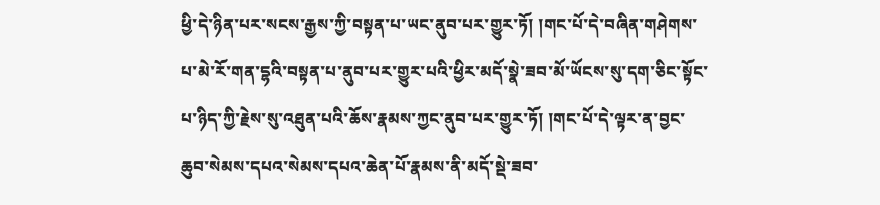ཕྱི་དེ་ཉིན་པར་སངས་རྒྱས་ཀྱི་བསྟན་པ་ཡང་ནུབ་པར་གྱུར་ཏོ། །གང་པོ་དེ་བཞིན་གཤེགས་པ་མེ་རོ་གན་དྷའི་བསྟན་པ་ནུབ་པར་གྱུར་པའི་ཕྱིར་མདོ་སྣེ་ཟབ་མོ་ཡོངས་སུ་དག་ཅིང་སྟོང་པ་ཉིད་ཀྱི་རྗེས་སུ་འཐུན་པའི་ཆོས་རྣམས་ཀྱང་ནུབ་པར་གྱུར་ཏོ། །གང་པོ་དེ་ལྟར་ན་བྱང་ཆུབ་སེམས་དཔའ་སེམས་དཔའ་ཆེན་པོ་རྣམས་ནི་མདོ་སྡེ་ཟབ་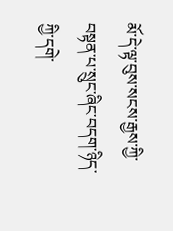མོ་དེ་ལྟ་བུས་སངས་རྒྱས་ཀྱི་བསྟན་པ་སྲུང་ཞིང་བདག་ཉིད་ཀྱི་དགེ་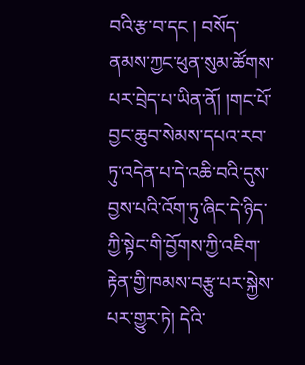བའི་རྩ་བ་དང ། བསོད་ནམས་ཀྱང་ཕུན་སུམ་ཚོགས་པར་བྲེད་པ་ཡིན་ནོ། །གང་པོ་བྱང་ཆུབ་སེམས་དཔའ་རབ་ཏུ་འདེན་པ་དེ་འཆི་བའི་དུས་བྱས་པའི་འོག་ཏུ་ཞིང་དེ་ཉིད་ཀྱི་སྟེང་གི་བྱོགས་ཀྱི་འཇིག་རྟེན་གྱི་ཁམས་བརྩུ་པར་སྐྱེས་པར་གྱུར་ཏེ། དེའི་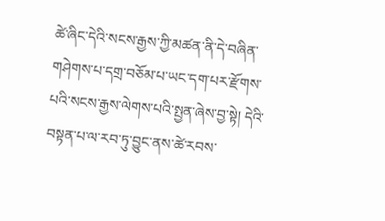ཚེ་ཞིང་དེའི་སངས་རྒྱས་ཀྱི་མཚན་ནི་དེ་བཞིན་གཤེགས་པ་དགྲ་བཅོམ་པ་ཡང་དག་པར་རྫོགས་པའི་སངས་རྒྱས་ལེགས་པའི་སྤྱན་ཞེས་བྱ་སྟེ། དེའི་བསྟན་པ་ལ་རབ་ཏུ་བྱུང་ནས་ཚེ་རབས་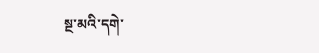སྔ་མའི་དགེ་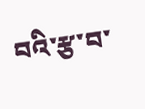བའི་རྩ་བ་